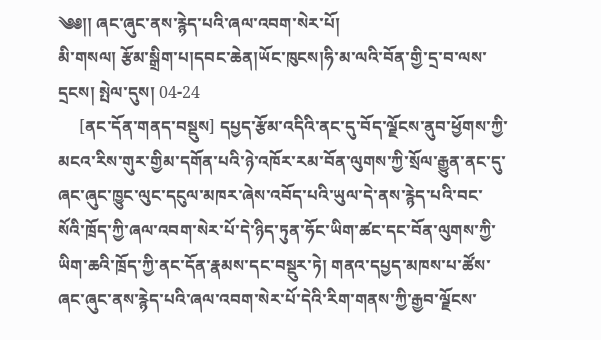༄༅།། ཞང་ཞུང་ནས་རྙེད་པའི་ཞལ་འབག་སེར་པོ།
མི་གསལ། རྩོམ་སྒྲིག་པ།དབང་ཆེན།ཡོང་ཁུངས།ཧི་མ་ལའི་བོན་གྱི་དྲ་བ་ལས་དྲངས། སྤེལ་དུས། 04-24
     [ནང་དོན་གནད་བསྡུས] དཔྱད་རྩོམ་འདིའི་ནང་དུ་བོད་ལྗོངས་ནུབ་ཕྱོགས་ཀྱི་མངའ་རིས་གུར་གྱིམ་དགོན་པའི་ཉེ་འཁོར་རམ་བོན་ལུགས་ཀྱི་སྲོལ་རྒྱུན་ནང་དུ་ཞང་ཞུང་ཁྱུང་ལུང་དངུལ་མཁར་ཞེས་འབོད་པའི་ཡུལ་དེ་ནས་རྙེད་པའི་བང་སོའི་ཁྲོད་ཀྱི་ཞལ་འབག་སེར་པོ་དེ་ཉིད་ཏུན་ཧོང་ཡིག་ཚང་དང་བོན་ལུགས་ཀྱི་ཡིག་ཆའི་ཁྲོད་ཀྱི་ནང་དོན་རྣམས་དང་བསྡུར་ཏེ། གནའ་དཔྱད་མཁས་པ་ཚོས་ཞང་ཞུང་ནས་རྙེད་པའི་ཞལ་འབག་སེར་པོ་དེའི་རིག་གནས་ཀྱི་རྒྱབ་ལྗོངས་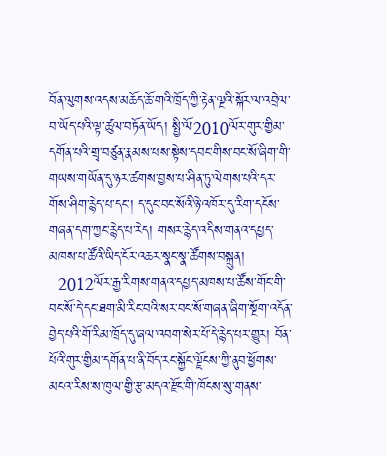བོན་ལུགས་འདས་མཆོད་ཆོ་གའི་ཁྲོད་ཀྱི་རྟེན་ལྔའི་སྐོར་ལ་འབྲེལ་བ་ཡོད་པའི་ལྟ་ཚུལ་བཏོན་ཡོད། སྤྱི་ལོ2010ལོར་གུར་གྱིམ་དགོན་པའི་གྲྭ་བཙུན་རྣམས་པས་སྟེས་དབང་གིས་བང་སོ་ཞིག་གི་གཡས་གཡོན་དུ་ཉར་ཚགས་བྱས་པ་ཤིན་ཏུ་ལེགས་པའི་དར་གོས་ཤིག་རྙེད་པ་དང་། ད་དུང་བང་སོའི་ཉེ་འཁོར་དུ་རིག་དངོས་གཞན་དག་ཀྱང་རྙེད་པ་རེད། གསར་རྙེད་འདིས་གནའ་དཔྱད་མཁས་པ་ཚོའི་ཡིད་ངོར་འཆར་སྣང་སྣ་ཚོགས་བསྐྲུན།
  2012ལོར་རྒྱ་རིགས་གནའ་དཔྱད་མཁས་པ་ཚོས་གོང་གི་བང་སོ་དེ་དང་ཐག་མི་རིང་བའི་སར་བང་སོ་གཞན་ཞིག་སྔོག་འདོན་བྱེད་པའི་གོ་རིམ་ཁྲོད་དུ་ཞལ་འབག་སེར་པོ་དེ་རྙེད་པར་གྱུར། བོན་པོའི་གུར་གྱིམ་དགོན་པ་ནི་བོད་རང་སྐྱོང་ལྗོངས་ཀྱི་ནུབ་ཕྱོགས་མངའ་རིས་ས་ཁུལ་གྱི་རྩ་མདའ་རྫོང་གི་ཁོངས་སུ་གནས་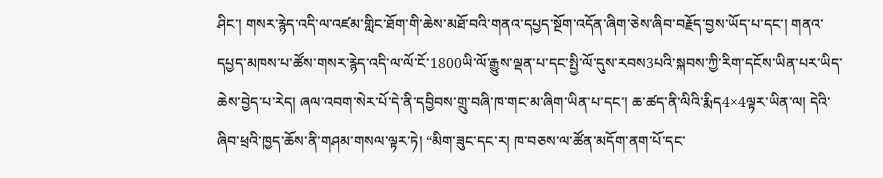ཤིང་། གསར་རྙེད་འདི་ལ་འཛམ་གླིང་ཐོག་གི་ཆེས་མཐོ་བའི་གནའ་དཔྱད་སྔོག་འདོན་ཞིག་ཅེས་ཞིབ་བརྗོད་བྱས་ཡོད་པ་དང་། གནའ་དཔྱད་མཁས་པ་ཚོས་གསར་རྙེད་འདི་ལ་ལོ་ངོ་1800ཡི་ལོ་རྒྱུས་ལྡན་པ་དང་སྤྱི་ལོ་དུས་རབས3པའི་སྐབས་ཀྱི་རིག་དངོས་ཡིན་པར་ཡིད་ཆེས་བྱེད་པ་རེད། ཞལ་འབག་སེར་པོ་དེ་ནི་དབྱིབས་གྲུ་བཞི་ཁ་གང་མ་ཞིག་ཡིན་པ་དང་། ཆ་ཚད་ནི་ལིའི་རྨིད4×4ལྟར་ཡིན་ལ། དེའི་ཞིབ་ཕྲའི་ཁྱད་ཆོས་ནི་གཤམ་གསལ་ལྟར་ཏེ། “མིག་ཟུང་དང་ར། ཁ་བཅས་ལ་ཚོན་མདོག་ནག་པོ་དང་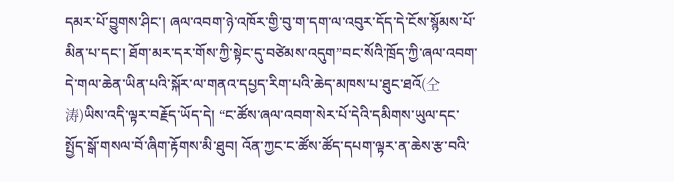དམར་པོ་བྱུགས་ཤིང་། ཞལ་འབག་ཉེ་འཁོར་གྱི་བུ་ག་དག་ལ་འབུར་དོད་དེ་ངོས་སྙོམས་པོ་མིན་པ་དང་། ཐོག་མར་དར་གོས་ཀྱི་སྟེང་དུ་བཙེམས་འདུག”བང་སོའི་ཁྲོད་ཀྱི་ཞལ་འབག་དེ་གལ་ཆེན་ཡིན་པའི་སྐོར་ལ་གནའ་དཔྱད་རིག་པའི་ཆེད་མཁས་པ་ཐུང་ཐའོ(仝涛)ཡིས་འདི་ལྟར་བརྗོད་ཡོད་དེ། “ང་ཚོས་ཞལ་འབག་སེར་པོ་དེའི་དམིགས་ཡུལ་དང་སྤྱོད་སྒོ་གསལ་བོ་ཞིག་རྟོགས་མི་ཐུབ། འོན་ཀྱང་ང་ཚོས་ཚོད་དཔག་ལྟར་ན་ཆེས་རྩ་བའི་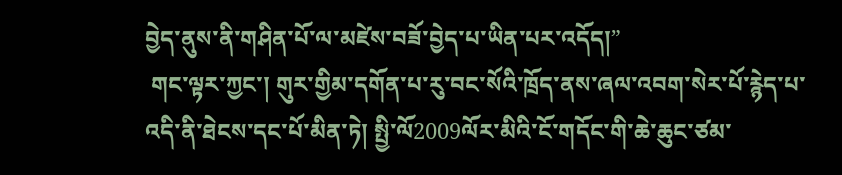བྱེད་ནུས་ནི་གཤིན་པོ་ལ་མཛེས་བཟོ་བྱེད་པ་ཡིན་པར་འདོད།”
 གང་ལྟར་ཀྱང་། གུར་གྱིམ་དགོན་པ་རུ་བང་སོའི་ཁྲོད་ནས་ཞལ་འབག་སེར་པོ་རྙེད་པ་འདི་ནི་ཐེངས་དང་པོ་མིན་ཏེ། སྤྱི་ལོ2009ལོར་མིའི་ངོ་གདོང་གི་ཆེ་ཆུང་ཙམ་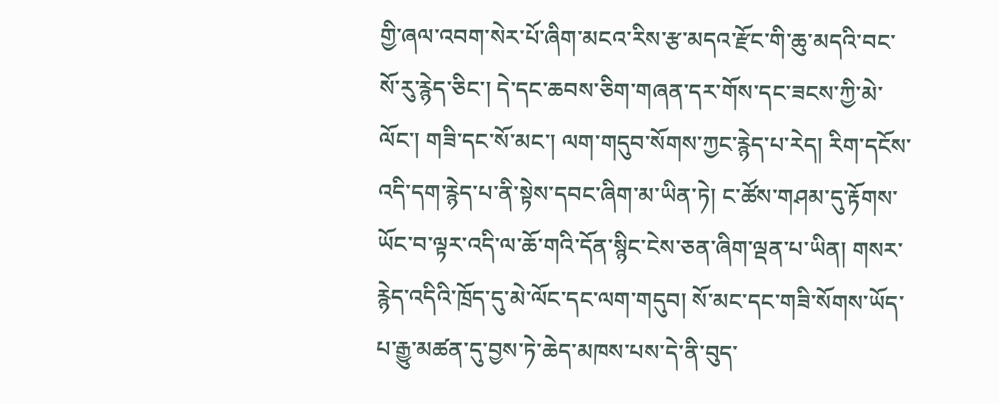གྱི་ཞལ་འབག་སེར་པོ་ཞིག་མངའ་རིས་རྩ་མདའ་རྫོང་གི་ཆུ་མདའི་བང་སོ་རུ་རྙེད་ཅིང་། དེ་དང་ཆབས་ཅིག་གཞན་དར་གོས་དང་ཟངས་ཀྱི་མེ་ལོང་། གཟི་དང་སོ་མང་། ལག་གདུབ་སོགས་ཀྱང་རྙེད་པ་རེད། རིག་དངོས་འདི་དག་རྙེད་པ་ནི་སྟེས་དབང་ཞིག་མ་ཡིན་ཏེ། ང་ཚོས་གཤམ་དུ་རྟོགས་ཡོང་བ་ལྟར་འདི་ལ་ཆོ་གའི་དོན་སྙིང་ངེས་ཅན་ཞིག་ལྡན་པ་ཡིན། གསར་རྙེད་འདིའི་ཁྲོད་དུ་མེ་ལོང་དང་ལག་གདུབ། སོ་མང་དང་གཟི་སོགས་ཡོད་པ་རྒྱུ་མཚན་དུ་བྱས་ཏེ་ཆེད་མཁས་པས་དེ་ནི་བུད་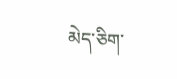མེད་ཅིག་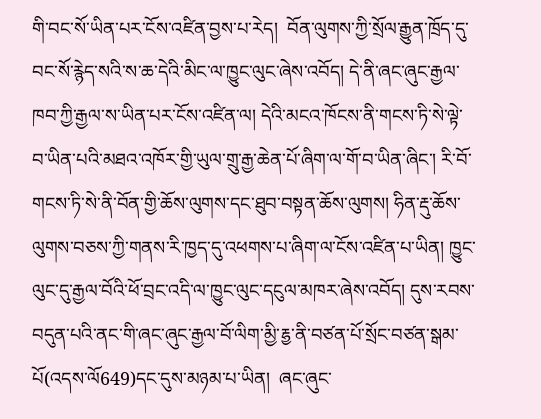གི་བང་སོ་ཡིན་པར་ངོས་འཛིན་བྱས་པ་རེད།  བོན་ལུགས་ཀྱི་སྲོལ་རྒྱུན་ཁྲོད་དུ་བང་སོ་རྙེད་སའི་ས་ཆ་དེའི་མིང་ལ་ཁྱུང་ལུང་ཞེས་འབོད། དེ་ནི་ཞང་ཞུང་རྒྱལ་ཁབ་ཀྱི་རྒྱལ་ས་ཡིན་པར་ངོས་འཛིན་ལ། དེའི་མངའ་ཁོངས་ནི་གངས་ཏི་སེ་ལྟེ་བ་ཡིན་པའི་མཐའ་འཁོར་གྱི་ཡུལ་གྲུ་རྒྱ་ཆེན་པོ་ཞིག་ལ་གོ་བ་ཡིན་ཞིང་། རི་བོ་གངས་ཏི་སེ་ནི་བོན་གྱི་ཆོས་ལུགས་དང་ཐུབ་བསྟན་ཆོས་ལུགས། ཧིན་རྡུ་ཆོས་ལུགས་བཅས་ཀྱི་གནས་རི་ཁྱད་དུ་འཕགས་པ་ཞིག་ལ་ངོས་འཛིན་པ་ཡིན། ཁྱུང་ལུང་དུ་རྒྱལ་བོའི་ཕོ་བྲང་འདི་ལ་ཁྱུང་ལུང་དངུལ་མཁར་ཞེས་འབོད། དུས་རབས་བདུན་པའི་ནང་གི་ཞང་ཞུང་རྒྱལ་བོ་ལིག་མྱི་རྷྱ་ནི་བཙན་པོ་སྲོང་བཙན་སྒམ་པོ(འདས་ལོ649)དང་དུས་མཉམ་པ་ཡིན།  ཞང་ཞུང་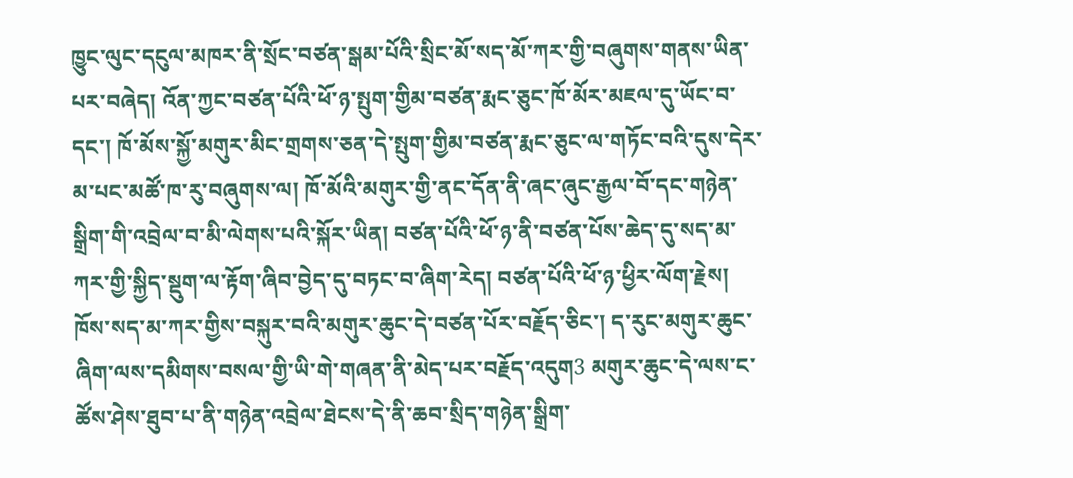ཁྱུང་ལུང་དངུལ་མཁར་ནི་སྲོང་བཙན་སྒམ་པོའི་སྲིང་མོ་སད་མོ་ཀར་གྱི་བཞུགས་གནས་ཡིན་པར་བཞེད། འོན་ཀྱང་བཙན་པོའི་ཕོ་ཉ་སྤུག་གྱིམ་བཙན་རྨང་ཅུང་ཁོ་མོར་མཇལ་དུ་ཡོང་བ་དང་། ཁོ་མོས་སྐྱོ་མགུར་མིང་གྲགས་ཅན་དེ་སྤུག་གྱིམ་བཙན་རྨང་ཅུང་ལ་གཏོང་བའི་དུས་དེར་མ་པང་མཚོ་ཁ་རུ་བཞུགས་ལ། ཁོ་མོའི་མགུར་གྱི་ནང་དོན་ནི་ཞང་ཞུང་རྒྱལ་བོ་དང་གཉེན་སྒྲིག་གི་འབྲེལ་བ་མི་ལེགས་པའི་སྐོར་ཡིན། བཙན་པོའི་ཕོ་ཉ་ནི་བཙན་པོས་ཆེད་དུ་སད་མ་ཀར་གྱི་སྐྱིད་སྡུག་ལ་རྟོག་ཞིབ་བྱེད་དུ་བཏང་བ་ཞིག་རེད། བཙན་པོའི་ཕོ་ཉ་ཕྱིར་ལོག་རྗེས། ཁོས་སད་མ་ཀར་གྱིས་བསྐུར་བའི་མགུར་ཆུང་དེ་བཙན་པོར་བརྗོད་ཅིང་། ད་རུང་མགུར་ཆུང་ཞིག་ལས་དམིགས་བསལ་གྱི་ཡི་གེ་གཞན་ནི་མེད་པར་བརྗོད་འདུག3 མགུར་ཆུང་དེ་ལས་ང་ཚོས་ཤེས་ཐུབ་པ་ནི་གཉེན་འབྲེལ་ཐེངས་དེ་ནི་ཆབ་སྲིད་གཉེན་སྒྲིག་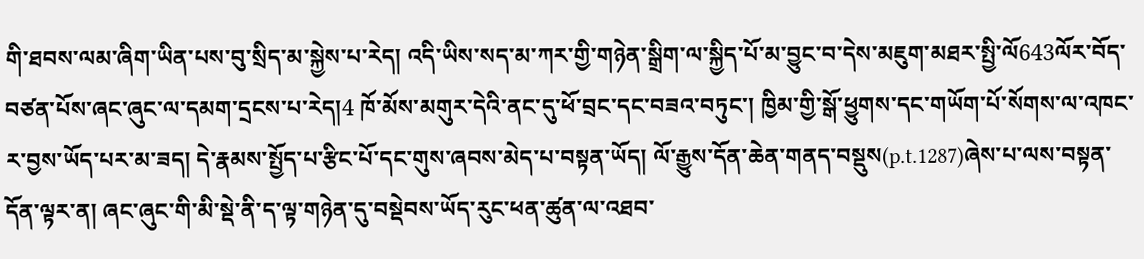གི་ཐབས་ལམ་ཞིག་ཡིན་པས་བུ་སྲིད་མ་སྐྱེས་པ་རེད། འདི་ཡིས་སད་མ་ཀར་གྱི་གཉེན་སྒྲིག་ལ་སྐྱིད་པོ་མ་བྱུང་བ་དེས་མཇུག་མཐར་སྤྱི་ལོ643ལོར་བོད་བཙན་པོས་ཞང་ཞུང་ལ་དམག་དྲངས་པ་རེད།4 ཁོ་མོས་མགུར་དེའི་ནང་དུ་ཕོ་བྲང་དང་བཟའ་བཏུང་། ཁྱིམ་གྱི་སྒོ་ཕྱུགས་དང་གཡོག་པོ་སོགས་ལ་འཁང་ར་བྱས་ཡོད་པར་མ་ཟད། དེ་རྣམས་སྤྱོད་པ་རྩིང་པོ་དང་གུས་ཞབས་མེད་པ་བསྟན་ཡོད། ལོ་རྒྱུས་དོན་ཆེན་གནད་བསྡུས(p.t.1287)ཞེས་པ་ལས་བསྟན་དོན་ལྟར་ན། ཞང་ཞུང་གི་མི་སྡེ་ནི་ད་ལྟ་གཉེན་དུ་བསྡེབས་ཡོད་རུང་ཕན་ཚུན་ལ་འཐབ་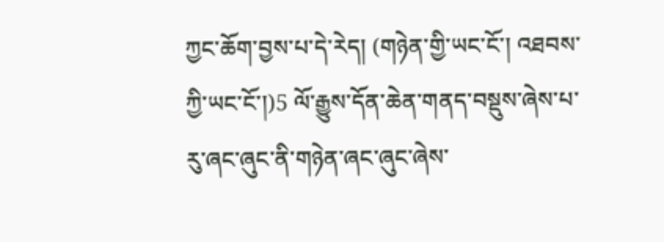ཀྱང་ཆོག་བྱས་པ་དེ་རེད། (གཉེན་གྱི་ཡང་ངོ་། འཐབས་ཀྱི་ཡང་ངོ་།)5 ལོ་རྒྱུས་དོན་ཆེན་གནད་བསྡུས་ཞེས་པ་རུ་ཞང་ཞུང་ནི་གཉེན་ཞང་ཞུང་ཞེས་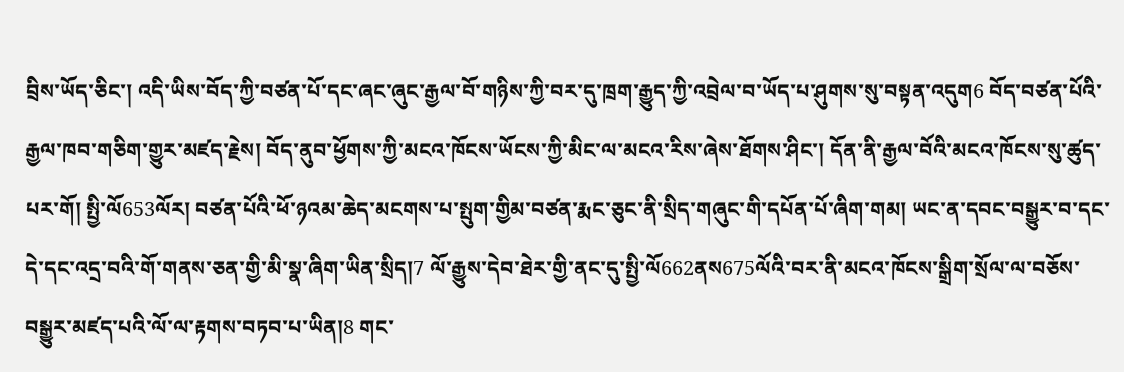བྲིས་ཡོད་ཅིང་། འདི་ཡིས་བོད་ཀྱི་བཙན་པོ་དང་ཞང་ཞུང་རྒྱལ་བོ་གཉིས་ཀྱི་བར་དུ་ཁྲག་རྒྱུད་ཀྱི་འབྲེལ་བ་ཡོད་པ་ཤུགས་སུ་བསྟན་འདུག6 བོད་བཙན་པོའི་རྒྱལ་ཁབ་གཅིག་གྱུར་མཛད་རྗེས། བོད་ནུབ་ཕྱོགས་ཀྱི་མངའ་ཁོངས་ཡོངས་ཀྱི་མིང་ལ་མངའ་རིས་ཞེས་ཐོགས་ཤིང་། དོན་ནི་རྒྱལ་བོའི་མངའ་ཁོངས་སུ་ཚུད་པར་གོ། སྤྱི་ལོ653ལོར། བཙན་པོའི་ཕོ་ཉའམ་ཆེད་མངགས་པ་སྤུག་གྱིམ་བཙན་རྨང་ཅུང་ནི་སྲིད་གཞུང་གི་དཔོན་པོ་ཞིག་གམ། ཡང་ན་དབང་བསྒྱུར་བ་དང་དེ་དང་འདྲ་བའི་གོ་གནས་ཅན་གྱི་མི་སྣ་ཞིག་ཡིན་སྲིད།7 ལོ་རྒྱུས་དེབ་ཐེར་གྱི་ནང་དུ་སྤྱི་ལོ662ནས675ལོའི་བར་ནི་མངའ་ཁོངས་སྒྲིག་སྲོལ་ལ་བཅོས་བསྒྱུར་མཛད་པའི་ལོ་ལ་རྟགས་བཏབ་པ་ཡིན།8 གང་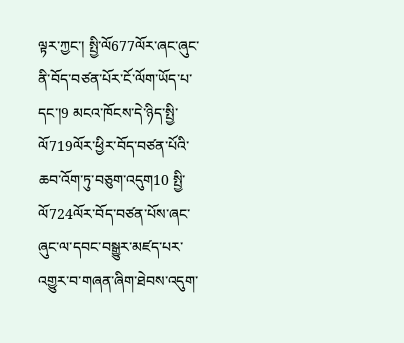ལྟར་ཀྱང་། སྤྱི་ལོ677ལོར་ཞང་ཞུང་ནི་བོད་བཙན་པོར་ངོ་ལོག་ཡོད་པ་དང་།9 མངའ་ཁོངས་དེ་ཉིད་སྤྱི་ལོ719ལོར་ཕྱིར་བོད་བཙན་པོའི་ཆབ་འོག་ཏུ་བཅུག་འདུག10 སྤྱི་ལོ724ལོར་བོད་བཙན་པོས་ཞང་ཞུང་ལ་དབང་བསྒྱུར་མཛད་པར་འགྱུར་བ་གཞན་ཞིག་ཐེབས་འདུག་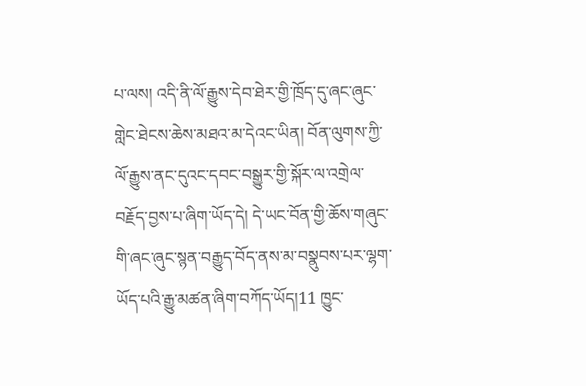པ་ལས། འདི་ནི་ལོ་རྒྱུས་དེབ་ཐེར་གྱི་ཁྲོད་དུ་ཞང་ཞུང་གླེང་ཐེངས་ཆེས་མཐའ་མ་དེའང་ཡིན། བོན་ལུགས་ཀྱི་ལོ་རྒྱུས་ནང་དུའང་དབང་བསྒྱུར་གྱི་སྐོར་ལ་འགྲེལ་བརྗོད་བྱས་པ་ཞིག་ཡོད་དེ། དེ་ཡང་བོན་གྱི་ཆོས་གཞུང་གི་ཞང་ཞུང་སྙན་བརྒྱུད་བོད་ནས་མ་བསྣུབས་པར་ལྷག་ཡོད་པའི་རྒྱུ་མཚན་ཞིག་བཀོད་ཡོད།11 ཁྱུང་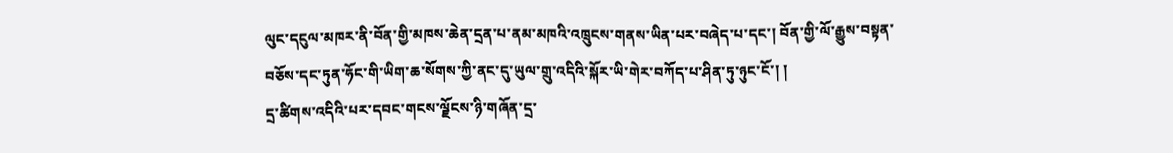ལུང་དངུལ་མཁར་ནི་བོན་གྱི་མཁས་ཆེན་དྲན་པ་ནམ་མཁའི་འཁྲུངས་གནས་ཡིན་པར་བཞེད་པ་དང་། བོན་གྱི་ལོ་རྒྱུས་བསྟན་བཅོས་དང་ཏུན་ཧོང་གི་ཡིག་ཆ་སོགས་ཀྱི་ནང་དུ་ཡུལ་གྲུ་འདིའི་སྐོར་ཡི་གེར་བཀོད་པ་ཤིན་ཏུ་ཉུང་ངོ་། །
དྲ་ཚིགས་འདིའི་པར་དབང་གངས་ལྗོངས་ཉི་གཞོན་དྲ་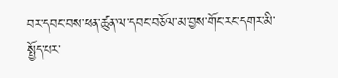བར་དབང་བས་ཕན་ཚུན་ལ་དབང་བཅོལ་མ་བྱས་གོང་རང་དགར་མི་སྤྱོད་པར་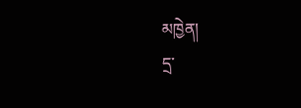མཁྱེན།
དྲ་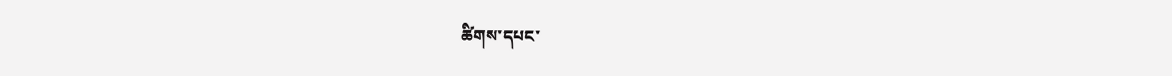ཚིགས་དཔང་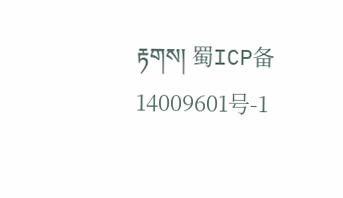རྟགས། 蜀ICP备14009601号-1